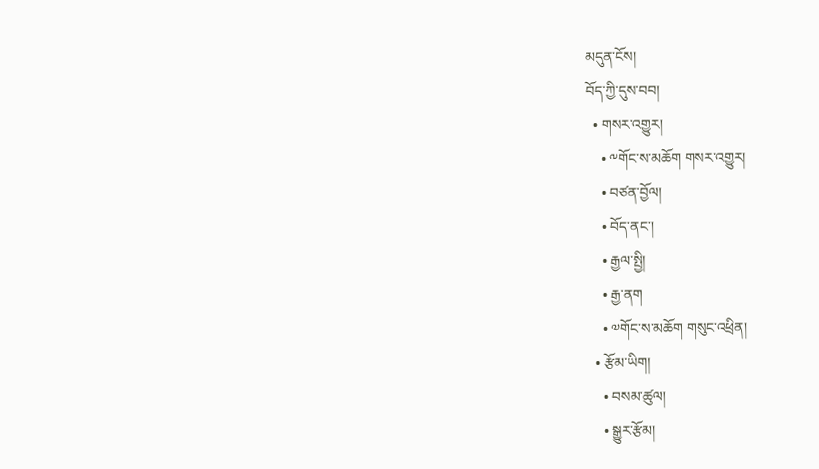མདུན་ངོས།
བོད་ཀྱི་དུས་བབ།
  • གསར་འགྱུར།
    • ༸གོང་ས་མཆོག གསར་འགྱུར།
    • བཙན་བྱོལ།
    • བོད་ནང་།
    • རྒྱལ་སྤྱི།
    • རྒྱ་ནག
    • ༧གོང་ས་མཆོག གསུང་འཕྲིན།
  • རྩོམ་ཡིག།
    • བསམ་ཚུལ།
    • སྒྱུར་རྩོམ།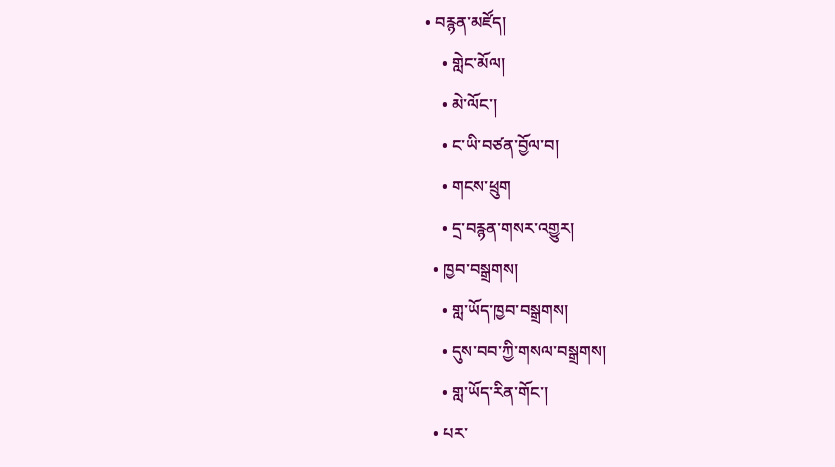• བརྙན་མཛོད།
    • གླེང་མོལ།
    • མེ་ལོང་།
    • ང་ཡི་བཙན་བྱོལ་བ།
    • གངས་ཕྲུག
    • དྲ་བརྙན་གསར་འགྱུར།
  • ཁྱབ་བསྒྲགས།
    • གླ་ཡོད་ཁྱབ་བསྒྲགས།
    • དུས་བབ་ཀྱི་གསལ་བསྒྲགས།
    • གླ་ཡོད་རིན་གོང་།
  • པར་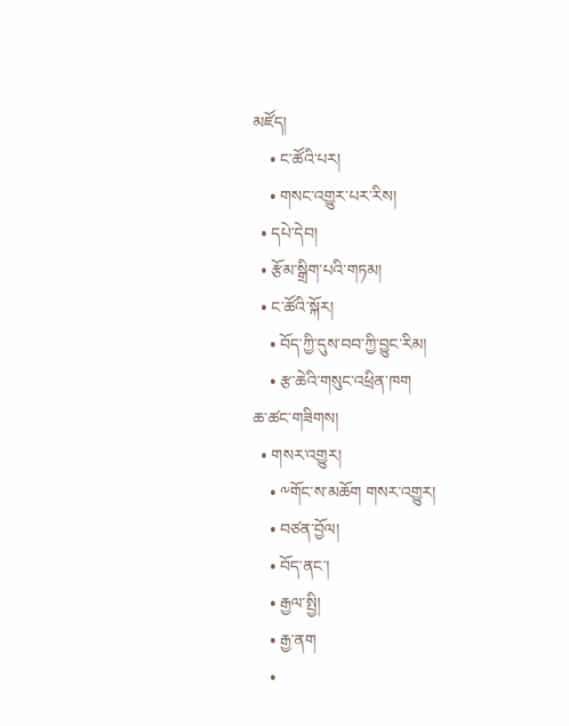མཛོད།
    • ང་ཚོའི་པར།
    • གསང་འགྱུར་པར་རིས།
  • དཔེ་དེབ།
  • རྩོམ་སྒྲིག་པའི་གཏམ།
  • ང་ཚོའི་སྐོར།
    • བོད་ཀྱི་དུས་བབ་ཀྱི་བྱུང་རིམ།
    • རྩ་ཆེའི་གསུང་འཕྲིན་ཁག
ཆ་ཚང་གཟིགས།
  • གསར་འགྱུར།
    • ༸གོང་ས་མཆོག གསར་འགྱུར།
    • བཙན་བྱོལ།
    • བོད་ནང་།
    • རྒྱལ་སྤྱི།
    • རྒྱ་ནག
    •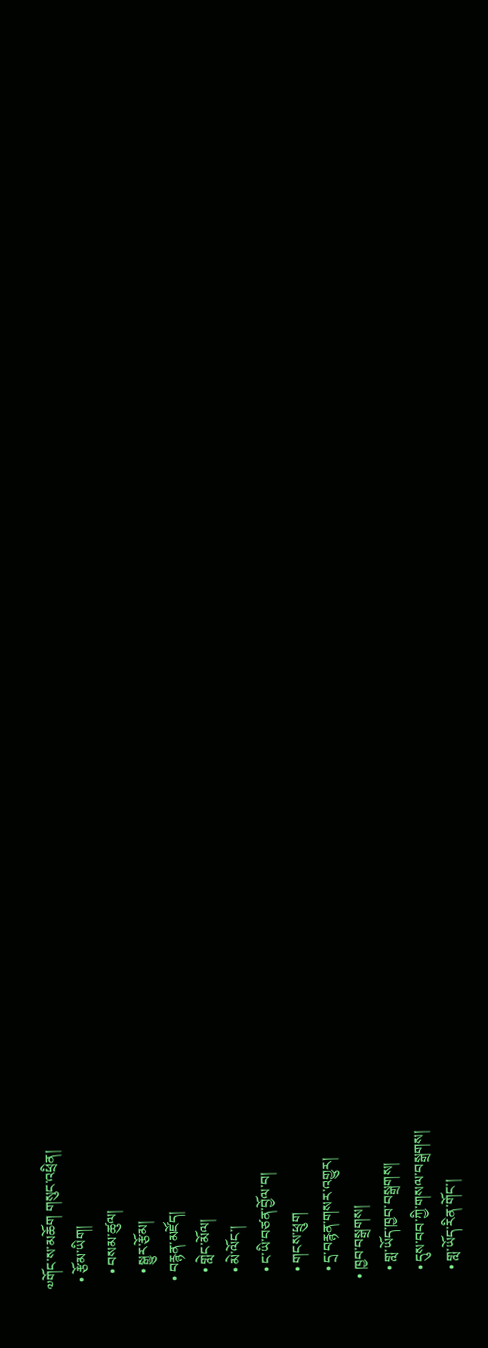༧གོང་ས་མཆོག གསུང་འཕྲིན།
  • རྩོམ་ཡིག།
    • བསམ་ཚུལ།
    • སྒྱུར་རྩོམ།
  • བརྙན་མཛོད།
    • གླེང་མོལ།
    • མེ་ལོང་།
    • ང་ཡི་བཙན་བྱོལ་བ།
    • གངས་ཕྲུག
    • དྲ་བརྙན་གསར་འགྱུར།
  • ཁྱབ་བསྒྲགས།
    • གླ་ཡོད་ཁྱབ་བསྒྲགས།
    • དུས་བབ་ཀྱི་གསལ་བསྒྲགས།
    • གླ་ཡོད་རིན་གོང་།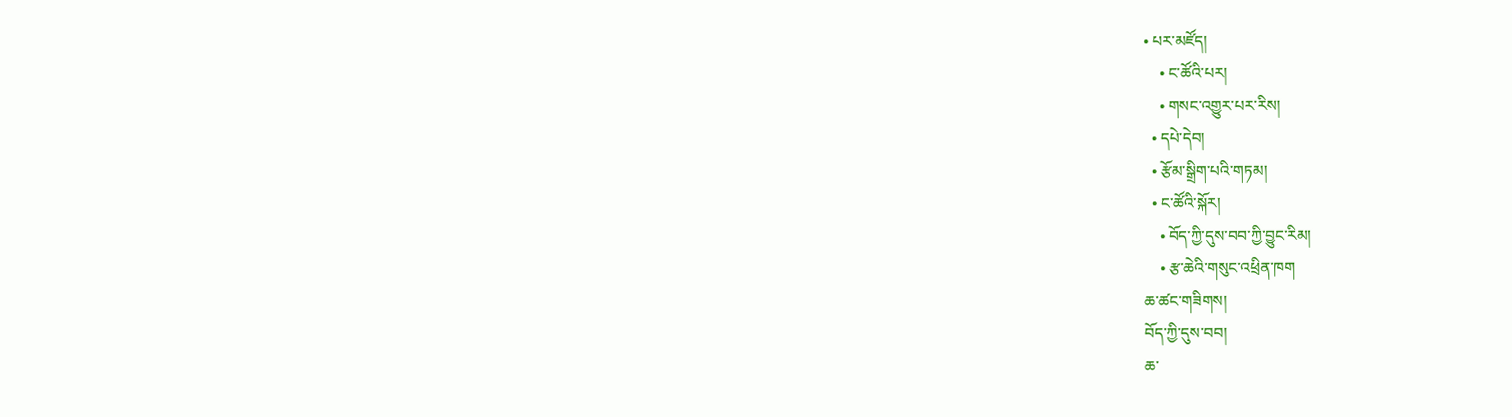• པར་མཛོད།
    • ང་ཚོའི་པར།
    • གསང་འགྱུར་པར་རིས།
  • དཔེ་དེབ།
  • རྩོམ་སྒྲིག་པའི་གཏམ།
  • ང་ཚོའི་སྐོར།
    • བོད་ཀྱི་དུས་བབ་ཀྱི་བྱུང་རིམ།
    • རྩ་ཆེའི་གསུང་འཕྲིན་ཁག
ཆ་ཚང་གཟིགས།
བོད་ཀྱི་དུས་བབ།
ཆ་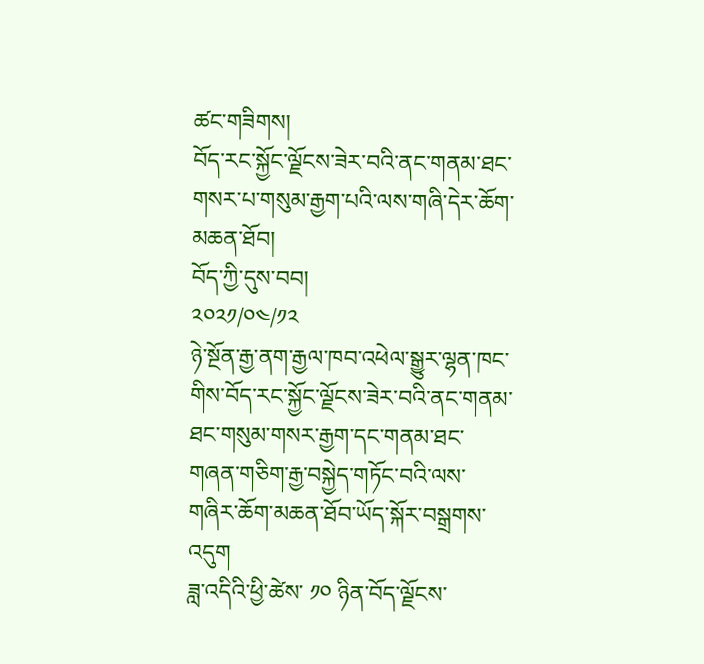ཚང་གཟིགས།
བོད་རང་སྐྱོང་ལྗོངས་ཟེར་བའི་ནང་གནམ་ཐང་གསར་པ་གསུམ་རྒྱག་པའི་ལས་གཞི་དེར་ཆོག་མཆན་ཐོབ།
བོད་ཀྱི་དུས་བབ།
༢༠༢༡/༠༤/༡༢
ཉེ་སྔོན་རྒྱ་ནག་རྒྱལ་ཁབ་འཕེལ་སྒྱུར་ལྷན་ཁང་གིས་བོད་རང་སྐྱོང་ལྗོངས་ཟེར་བའི་ནང་གནམ་ཐང་གསུམ་གསར་རྒྱག་དང་གནམ་ཐང་གཞན་གཅིག་རྒྱ་བསྐྱེད་གཏོང་བའི་ལས་གཞིར་ཆོག་མཆན་ཐོབ་ཡོད་སྐོར་བསྒྲགས་འདུག
ཟླ་འདིའི་ཕྱི་ཚེས་ ༡༠ ཉིན་བོད་ལྗོངས་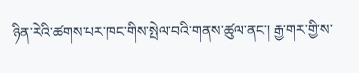ཉིན་རེའི་ཚགས་པར་ཁང་གིས་སྤེལ་བའི་གནས་ཚུལ་ནང་། རྒྱ་གར་གྱི་ས་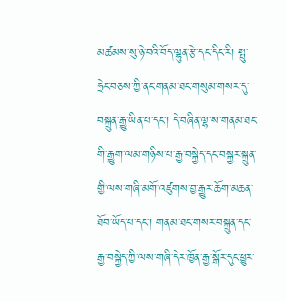མཚམས་སུ་ཉེ་བའི་བོད་ལྷུན་རྩེ་དང་དིང་རི། སྤུ་ཧྲེང་བཅས་ཀྱི་ནང་གནམ་ཐང་གསུམ་གསར་དུ་བསྐྲུན་རྒྱུ་ཡིན་པ་དང་། དེ་བཞིན་ལྷ་ས་གནམ་ཐང་གི་རྒྱུག་ལམ་གཉིས་པ་རྒྱ་བསྐྱེད་དང་བསྐྱར་སྐྲུན་གྱི་ལས་གཞི་མགོ་འཛུགས་བྱ་རྒྱུར་ཆོག་མཆན་ཐོབ་ཡོད་པ་དང་། གནམ་ཐང་གསར་བསྐྲུན་དང་རྒྱ་བསྐྱེད་ཀྱི་ལས་གཞི་དེར་ཁྱོན་རྒྱ་སྒོར་དུང་ཕྱུར་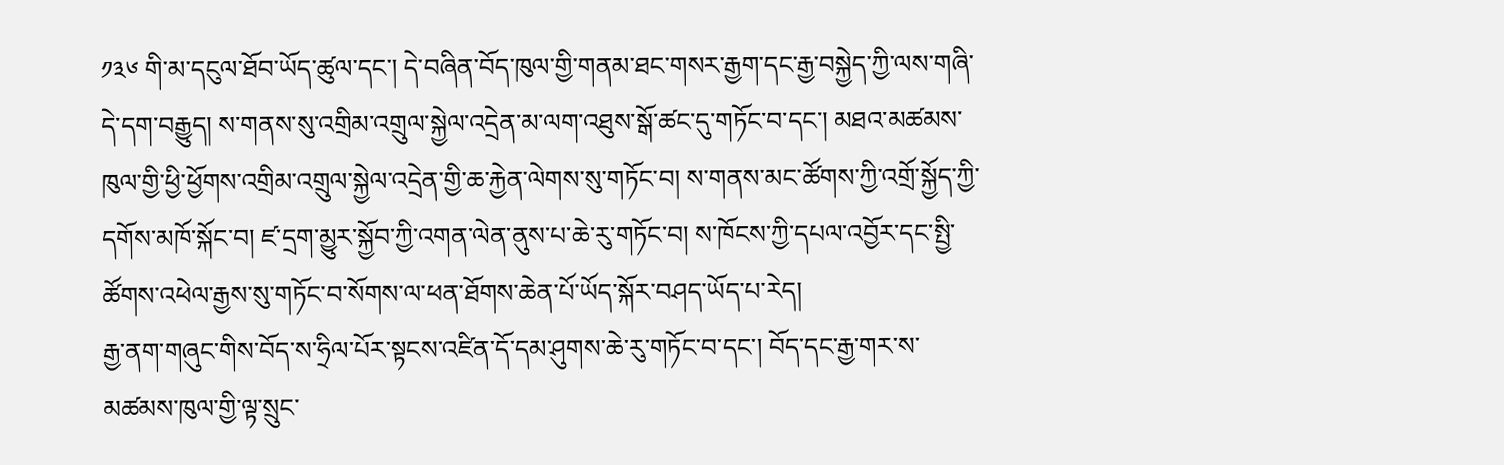༡༣༦ གི་མ་དངུལ་ཐོབ་ཡོད་ཚུལ་དང་། དེ་བཞིན་བོད་ཁུལ་གྱི་གནམ་ཐང་གསར་རྒྱག་དང་རྒྱ་བསྐྱེད་ཀྱི་ལས་གཞི་དེ་དག་བརྒྱུད། ས་གནས་སུ་འགྲིམ་འགྲུལ་སྐྱེལ་འདྲེན་མ་ལག་འཐུས་སྒོ་ཚང་དུ་གཏོང་བ་དང་། མཐའ་མཚམས་ཁུལ་གྱི་ཕྱི་ཕྱོགས་འགྲིམ་འགྲུལ་སྐྱེལ་འདྲེན་གྱི་ཆ་རྐྱེན་ལེགས་སུ་གཏོང་བ། ས་གནས་མང་ཚོགས་ཀྱི་འགྲོ་སྐྱོད་ཀྱི་དགོས་མཁོ་སྐོང་བ། ཛ་དྲག་མྱུར་སྐྱོབ་ཀྱི་འགན་ལེན་ནུས་པ་ཆེ་རུ་གཏོང་བ། ས་ཁོངས་ཀྱི་དཔལ་འབྱོར་དང་སྤྱི་ཚོགས་འཕེལ་རྒྱས་སུ་གཏོང་བ་སོགས་ལ་ཕན་ཐོགས་ཆེན་པོ་ཡོད་སྐོར་བཤད་ཡོད་པ་རེད།
རྒྱ་ནག་གཞུང་གིས་བོད་ས་ཧྲིལ་པོར་སྟངས་འཛིན་དོ་དམ་ཤུགས་ཆེ་རུ་གཏོང་བ་དང་། བོད་དང་རྒྱ་གར་ས་མཚམས་ཁུལ་གྱི་ལྟ་སྲུང་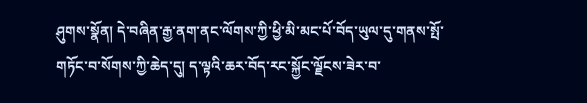ཤུགས་སྣོན། དེ་བཞིན་རྒྱ་ནག་ནང་ལོགས་ཀྱི་ཕྱི་མི་མང་པོ་བོད་ཡུལ་དུ་གནས་སྤོ་གཏོང་བ་སོགས་ཀྱི་ཆེད་དུ། ད་ལྟའི་ཆར་བོད་རང་སྐྱོང་ལྗོངས་ཟེར་བ་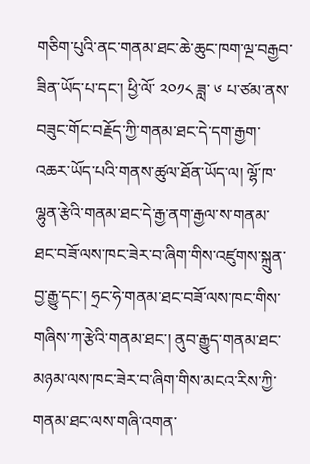གཅིག་པུའི་ནང་གནམ་ཐང་ཆེ་ཆུང་ཁག་ལྔ་བརྒྱབ་ཟིན་ཡོད་པ་དང་། ཕྱི་ལོ་ ༢༠༡༨ ཟླ་ ༦ པ་ཙམ་ནས་བཟུང་གོང་བརྗོད་ཀྱི་གནམ་ཐང་དེ་དག་རྒྱག་འཆར་ཡོད་པའི་གནས་ཚུལ་ཐོན་ཡོད་ལ། ལྷོ་ཁ་ལྷུན་རྩེའི་གནམ་ཐང་དེ་རྒྱ་ནག་རྒྱལ་ས་གནམ་ཐང་བཟོ་ལས་ཁང་ཟེར་བ་ཞིག་གིས་འཛུགས་སྐྲུན་བྱ་རྒྱུ་དང་། ཧྲང་ཧེ་གནམ་ཐང་བཟོ་ལས་ཁང་གིས་གཞིས་ཀ་རྩེའི་གནམ་ཐང་། ནུབ་རྒྱུད་གནམ་ཐང་མཉམ་ལས་ཁང་ཟེར་བ་ཞིག་གིས་མངའ་རིས་ཀྱི་གནམ་ཐང་ལས་གཞི་འགན་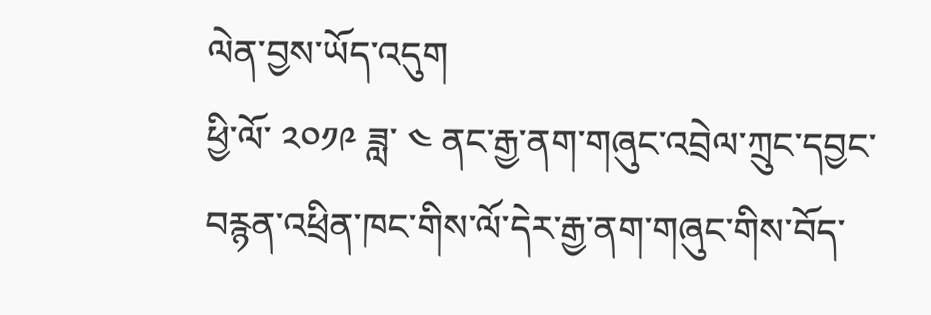ལེན་བྱས་ཡོད་འདུག
ཕྱི་ལོ་ ༢༠༡༩ ཟླ་ ༤ ནང་རྒྱ་ནག་གཞུང་འབྲེལ་ཀྲུང་དབྱང་བརྙན་འཕྲིན་ཁང་གིས་ལོ་དེར་རྒྱ་ནག་གཞུང་གིས་བོད་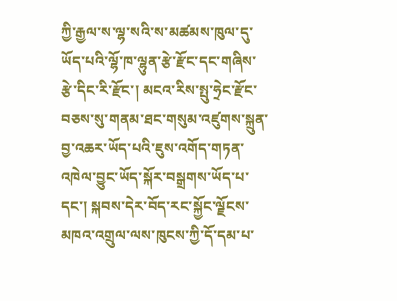ཀྱི་རྒྱལ་ས་ལྷ་སའི་ས་མཚམས་ཁུལ་དུ་ཡོད་པའི་ལྷོ་ཁ་ལྷུན་རྩེ་རྫོང་དང་གཞིས་རྩེ་དིང་རི་རྫོང་། མངའ་རིས་སྤུ་ཧྲེང་རྫོང་བཅས་སུ་གནམ་ཐང་གསུམ་འཛུགས་སྐྲུན་བྱ་འཆར་ཡོད་པའི་ཇུས་འགོད་གཏན་འཁེལ་བྱུང་ཡོད་སྐོར་བསྒྲགས་ཡོད་པ་དང་། སྐབས་དེར་བོད་རང་སྐྱོང་ལྗོངས་མཁའ་འགྲུལ་ལས་ཁུངས་ཀྱི་དོ་དམ་པ་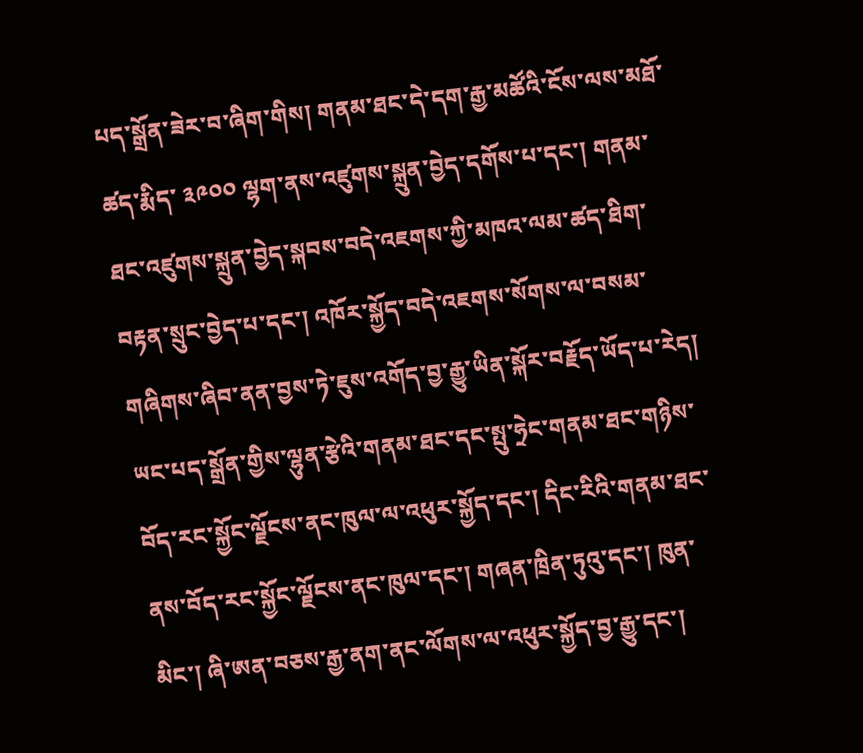པད་སྒྲོན་ཟེར་བ་ཞིག་གིས། གནམ་ཐང་དེ་དག་རྒྱ་མཚོའི་ངོས་ལས་མཐོ་ཚད་རྨིད་ ༣༩༠༠ ལྷག་ནས་འཛུགས་སྐྲུན་བྱེད་དགོས་པ་དང་། གནམ་ཐང་འཛུགས་སྐྲུན་བྱེད་སྐབས་བདེ་འཇགས་ཀྱི་མཁའ་ལམ་ཚད་ཐིག་བརྟན་སྲུང་བྱེད་པ་དང་། འཁོར་སྐྱོད་བདེ་འཇགས་སོགས་ལ་བསམ་གཞིགས་ཞིབ་ནན་བྱས་ཏེ་ཇུས་འགོད་བྱ་རྒྱུ་ཡིན་སྐོར་བརྗོད་ཡོད་པ་རེད།
ཡང་པད་སྒྲོན་གྱིས་ལྷུན་རྩེའི་གནམ་ཐང་དང་སྤུ་ཧྲེང་གནམ་ཐང་གཉིས་བོད་རང་སྐྱོང་ལྗོངས་ནང་ཁུལ་ལ་འཕུར་སྐྱོད་དང་། དིང་རིའི་གནམ་ཐང་ནས་བོད་རང་སྐྱོང་ལྗོངས་ནང་ཁུལ་དང་། གཞན་ཁྲིན་ཏུའུ་དང་། ཁུན་མིང་། ཞི་ཨན་བཅས་རྒྱ་ནག་ནང་ལོགས་ལ་འཕུར་སྐྱོད་བྱ་རྒྱུ་དང་།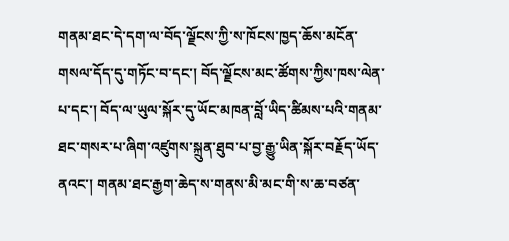གནམ་ཐང་དེ་དག་ལ་བོད་ལྗོངས་ཀྱི་ས་ཁོངས་ཁྱད་ཆོས་མངོན་གསལ་དོད་དུ་གཏོང་བ་དང་། བོད་ལྗོངས་མང་ཚོགས་ཀྱིས་ཁས་ལེན་པ་དང་། བོད་ལ་ཡུལ་སྐོར་དུ་ཡོང་མཁན་བློ་ཡིད་ཚིམས་པའི་གནམ་ཐང་གསར་པ་ཞིག་འཛུགས་སྐྲུན་ཐུབ་པ་བྱ་རྒྱུ་ཡིན་སྐོར་བརྗོད་ཡོད་ནའང་། གནམ་ཐང་རྒྱག་ཆེད་ས་གནས་མི་མང་གི་ས་ཆ་བཙན་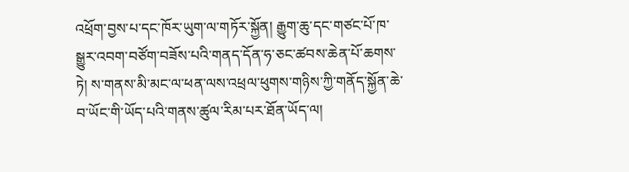འཕྲོག་བྱས་པ་དང་ཁོར་ཡུག་ལ་གཏོར་སྐྱོན། རྒྱུག་ཆུ་དང་གཙང་པོ་ཁ་སྒྱུར་འབག་བཙོག་བཟོས་པའི་གནད་དོན་ཧ་ཅང་ཚབས་ཆེན་པོ་ཆགས་ཏེ། ས་གནས་མི་མང་ལ་ཕན་ལས་འཕྲལ་ཕུགས་གཉིས་ཀྱི་གནོད་སྐྱོན་ཆེ་བ་ཡོང་གི་ཡོད་པའི་གནས་ཚུལ་རིམ་པར་ཐོན་ཡོད་ལ།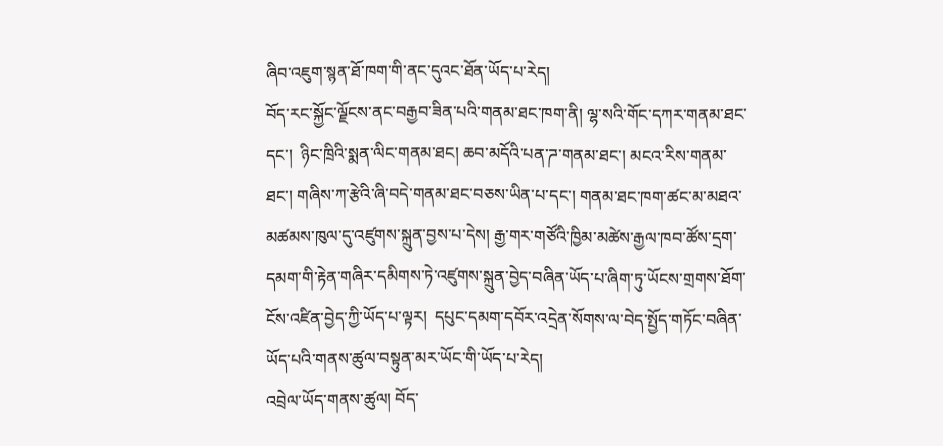ཞིབ་འཇུག་སྙན་ཐོ་ཁག་གི་ནང་དུའང་ཐོན་ཡོད་པ་རེད།
བོད་རང་སྐྱོང་ལྗོངས་ནང་བརྒྱབ་ཟིན་པའི་གནམ་ཐང་ཁག་ནི། ལྷ་སའི་གོང་དཀར་གནམ་ཐང་དང་།  ཉིང་ཁྲིའི་སྨན་ལིང་གནམ་ཐང། ཆབ་མདོའི་པན་ཌ་གནམ་ཐང་། མངའ་རིས་གནམ་ཐང་། གཞིས་ཀ་རྩེའི་ཞི་བདེ་གནམ་ཐང་བཅས་ཡིན་པ་དང་། གནམ་ཐང་ཁག་ཚང་མ་མཐའ་མཚམས་ཁུལ་དུ་འཛུགས་སྐྲུན་བྱས་པ་དེས། རྒྱ་གར་གཙོའི་ཁྱིམ་མཚེས་རྒྱལ་ཁབ་ཚོས་དྲག་དམག་གི་རྟེན་གཞིར་དམིགས་ཏེ་འཛུགས་སྐྲུན་བྱེད་བཞིན་ཡོད་པ་ཞིག་ཏུ་ཡོངས་གྲགས་ཐོག་ངོས་འཛིན་བྱེད་ཀྱི་ཡོད་པ་ལྟར།  དཔུང་དམག་དབོར་འདྲེན་སོགས་ལ་བེད་སྤྱོད་གཏོང་བཞིན་ཡོད་པའི་གནས་ཚུལ་བསྟུན་མར་ཡོང་གི་ཡོད་པ་རེད།
འབྲེལ་ཡོད་གནས་ཚུལ། བོད་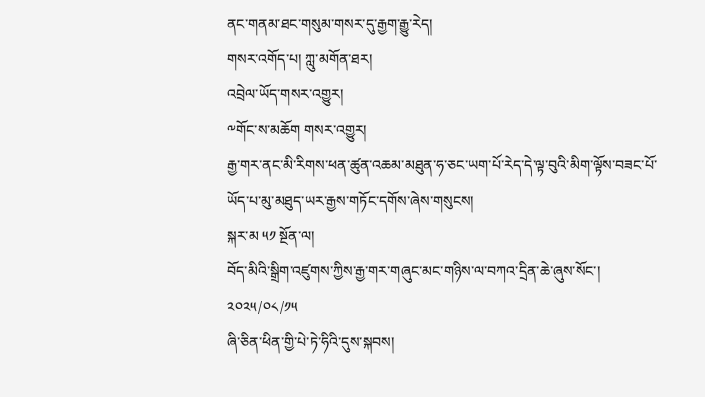ནང་གནམ་ཐང་གསུམ་གསར་དུ་རྒྱག་རྒྱུ་རེད།
གསར་འགོད་པ། ཀླུ་མགོན་ཐར།
འབྲེལ་ཡོད་གསར་འགྱུར།
༸གོང་ས་མཆོག གསར་འགྱུར།
རྒྱ་གར་ནང་མི་རིགས་ཕན་ཚུན་འཆམ་མཐུན་ཧ་ཅང་ཡག་པོ་རེད་དེ་ལྟ་བུའི་མིག་ལྟོས་བཟང་པོ་ཡོད་པ་མུ་མཐུད་ཡར་རྒྱས་གཏོང་དགོས་ཞེས་གསུངས།
སྐར་མ ༥༡ སྔོན་ལ།
བོད་མིའི་སྒྲིག་འཛུགས་ཀྱིས་རྒྱ་གར་གཞུང་མང་གཉིས་ལ་བཀའ་དྲིན་ཆེ་ཞུས་སོང་།
༢༠༢༥/༠༨/༡༥
ཞི་ཅིན་ཕིན་གྱི་པེ་ཏེ་ཧིའི་དུས་སྐབས།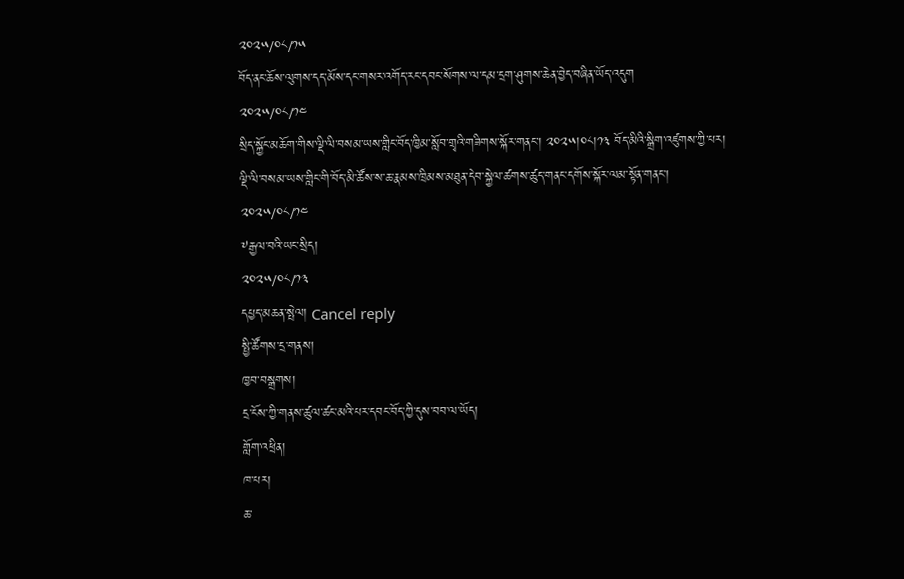༢༠༢༥/༠༨/༡༥
བོད་ནང་ཆོས་ལུགས་དད་མོས་དང་གསར་འགོད་རང་དབང་སོགས་ལ་དམ་དྲག་ཤུགས་ཆེན་བྱེད་བཞིན་ཡོད་འདུག
༢༠༢༥/༠༨/༡༤
སྲིད་སྐྱོང་མཆོག་གིས་ལྡི་ལི་བསམ་ཡས་གླིང་བོད་ཁྱིམ་སློབ་གྲྭའི་གཟིགས་སྐོར་གནང་། ༢༠༢༥།༠༨།༡༣ བོད་མིའི་སྒྲིག་འཛུགས་ཀྱི་པར།
ལྡི་ལི་བསམ་ཡས་གླིང་གི་བོད་མི་ཚོས་ས་ཆ་རྣམས་ཁྲིམས་མཐུན་དེབ་སྐྱེལ་ཚགས་ཚུད་གནང་དགོས་སྐོར་ལམ་སྟོན་གནང་།
༢༠༢༥/༠༨/༡༤
༸རྒྱལ་བའི་ཡང་སྲིད།
༢༠༢༥/༠༨/༡༣
དཔྱད་མཆན་སྤེལ། Cancel reply
སྤྱི་ཚོགས་དྲ་གནས།
ཁྱབ་བསྒྲགས།
དྲ་ངོས་ཀྱི་གནས་ཚུལ་ཚང་མའི་པར་དབང་བོད་ཀྱི་དུས་བབ་ལ་ཡོད།
གློག་འཕྲིན།
ཁ་པར།
ཆ་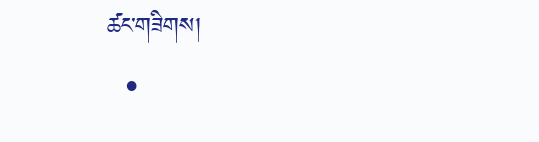ཚང་གཟིགས།
  •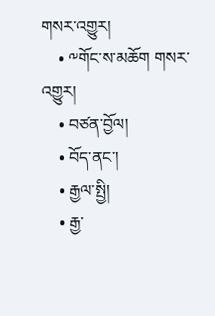གསར་འགྱུར།
    • ༸གོང་ས་མཆོག གསར་འགྱུར།
    • བཙན་བྱོལ།
    • བོད་ནང་།
    • རྒྱལ་སྤྱི།
    • རྒྱ་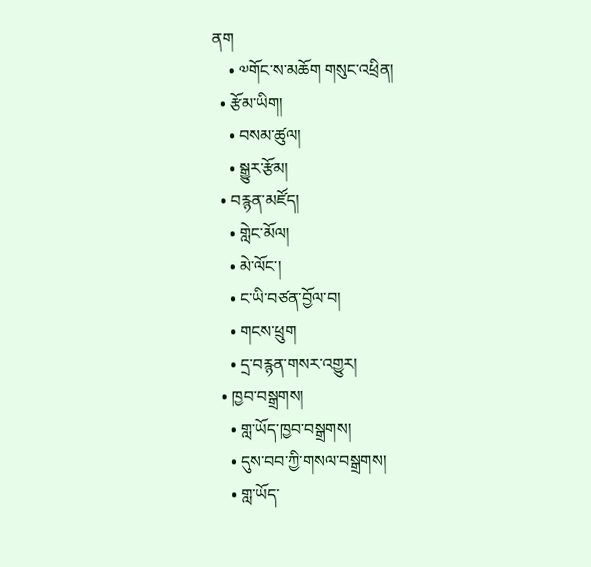ནག
    • ༧གོང་ས་མཆོག གསུང་འཕྲིན།
  • རྩོམ་ཡིག།
    • བསམ་ཚུལ།
    • སྒྱུར་རྩོམ།
  • བརྙན་མཛོད།
    • གླེང་མོལ།
    • མེ་ལོང་།
    • ང་ཡི་བཙན་བྱོལ་བ།
    • གངས་ཕྲུག
    • དྲ་བརྙན་གསར་འགྱུར།
  • ཁྱབ་བསྒྲགས།
    • གླ་ཡོད་ཁྱབ་བསྒྲགས།
    • དུས་བབ་ཀྱི་གསལ་བསྒྲགས།
    • གླ་ཡོད་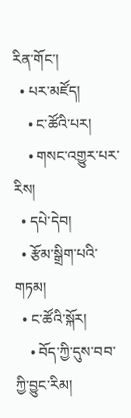རིན་གོང་།
  • པར་མཛོད།
    • ང་ཚོའི་པར།
    • གསང་འགྱུར་པར་རིས།
  • དཔེ་དེབ།
  • རྩོམ་སྒྲིག་པའི་གཏམ།
  • ང་ཚོའི་སྐོར།
    • བོད་ཀྱི་དུས་བབ་ཀྱི་བྱུང་རིམ།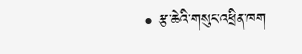• རྩ་ཆེའི་གསུང་འཕྲིན་ཁག